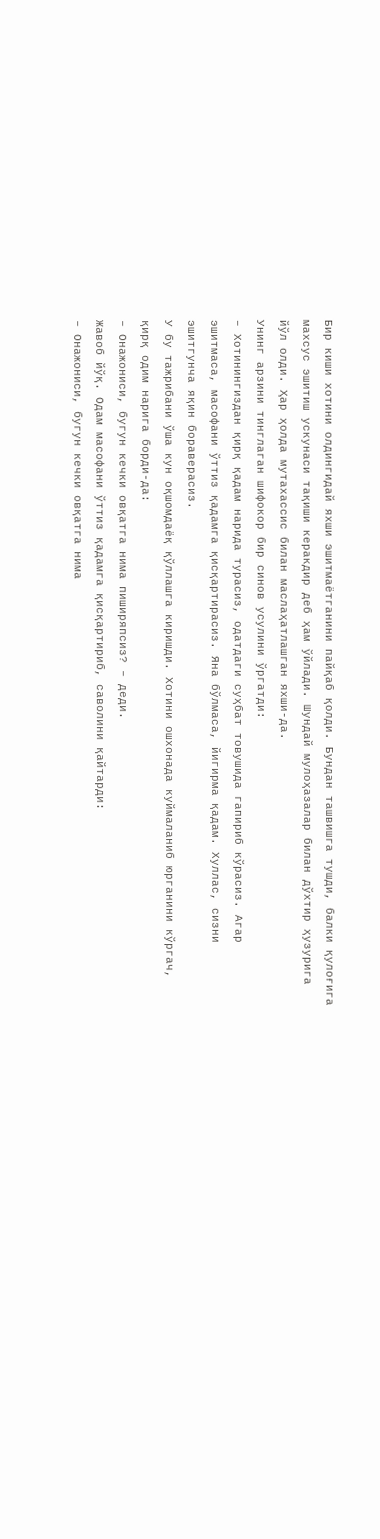Бир киши хотини олдингидай яхши эшитмаётганини пайқаб қолди. Бундан ташвишга тушди, балки қулоғига махсус эшитиш ускунаси тақиши керакдир деб ҳам ўйлади. Шундай мулоҳазалар билан дўхтир ҳузурига йўл олди. Ҳар ҳолда мутахассис билан маслаҳатлашган яхши-да.
Унинг арзини тинглаган шифокор бир синов усулини ўргатди:
– Хотинингиздан қирқ қадам нарида турасиз, одатдаги суҳбат товушида гапириб кўрасиз. Агар эшитмаса, масофани ўттиз қадамга қисқартирасиз. Яна бўлмаса, йигирма қадам. Хуллас, сизни эшитгунча яқин бораверасиз.
У бу тажрибани ўша кун оқшомдаёқ қўллашга киришди. Хотини ошхонада куймаланиб юрганини кўргач, қирқ одим нарига борди-да:
– Онажониси, бугун кечки овқатга нима пиширяпсиз? – деди.
Жавоб йўқ. Одам масофани ўттиз қадамга қисқартириб, саволини қайтарди:
– Онажониси, бугун кечки овқатга нима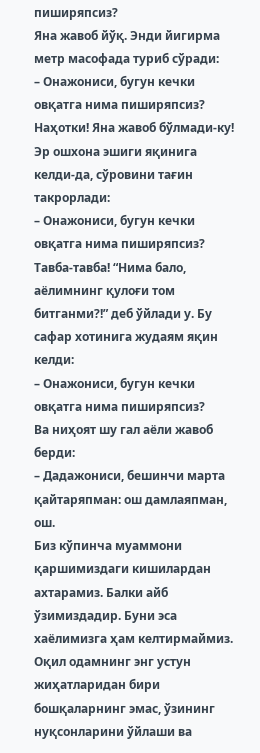пиширяпсиз?
Яна жавоб йўқ. Энди йигирма метр масофада туриб сўради:
– Онажониси, бугун кечки овқатга нима пиширяпсиз?
Наҳотки! Яна жавоб бўлмади-ку!
Эр ошхона эшиги яқинига келди-да, сўровини тағин такрорлади:
– Онажониси, бугун кечки овқатга нима пиширяпсиз?
Тавба-тавба! “Нима бало, аёлимнинг қулоғи том битганми?!” деб ўйлади у. Бу сафар хотинига жудаям яқин келди:
– Онажониси, бугун кечки овқатга нима пиширяпсиз?
Ва ниҳоят шу гал аёли жавоб берди:
– Дадажониси, бешинчи марта қайтаряпман: ош дамлаяпман, ош.
Биз кўпинча муаммони қаршимиздаги кишилардан ахтарамиз. Балки айб ўзимиздадир. Буни эса хаёлимизга ҳам келтирмаймиз. Оқил одамнинг энг устун жиҳатларидан бири бошқаларнинг эмас, ўзининг нуқсонларини ўйлаши ва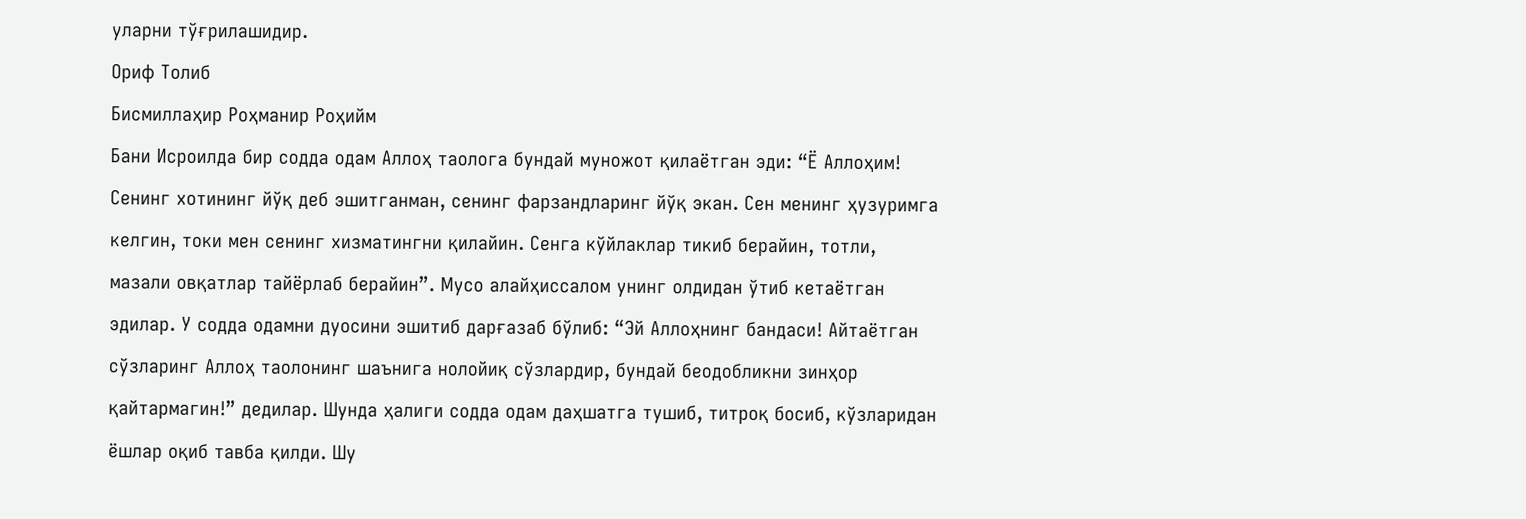уларни тўғрилашидир.
Ориф Толиб
Бисмиллаҳир Роҳманир Роҳийм
Бани Исроилда бир содда одам Аллоҳ таолога бундай муножот қилаётган эди: “Ё Аллоҳим! Сенинг хотининг йўқ деб эшитганман, сенинг фарзандларинг йўқ экан. Сен менинг ҳузуримга келгин, токи мен сенинг хизматингни қилайин. Сенга кўйлаклар тикиб берайин, тотли, мазали овқатлар тайёрлаб берайин”. Мусо алайҳиссалом унинг олдидан ўтиб кетаётган эдилар. У содда одамни дуосини эшитиб дарғазаб бўлиб: “Эй Аллоҳнинг бандаси! Айтаётган сўзларинг Аллоҳ таолонинг шаънига нолойиқ сўзлардир, бундай беодобликни зинҳор қайтармагин!” дедилар. Шунда ҳалиги содда одам даҳшатга тушиб, титроқ босиб, кўзларидан ёшлар оқиб тавба қилди. Шу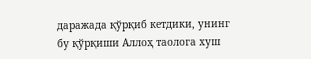даражада қўрқиб кетдики, унинг бу қўрқиши Аллоҳ таолога хуш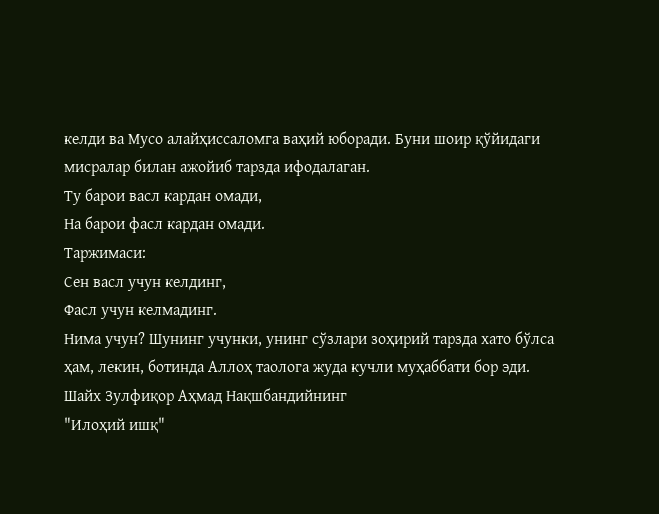келди ва Мусо алайҳиссаломга ваҳий юборади. Буни шоир қўйидаги мисралар билан ажойиб тарзда ифодалаган.
Ту барои васл кардан омади,
На барои фасл кардан омади.
Таржимаси:
Сен васл учун келдинг,
Фасл учун келмадинг.
Нима учун? Шунинг учунки, унинг сўзлари зоҳирий тарзда хато бўлса ҳам, лекин, ботинда Аллоҳ таолога жуда кучли муҳаббати бор эди.
Шайх Зулфиқор Аҳмад Нақшбандийнинг
"Илоҳий ишқ"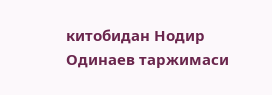китобидан Нодир Одинаев таржимаси